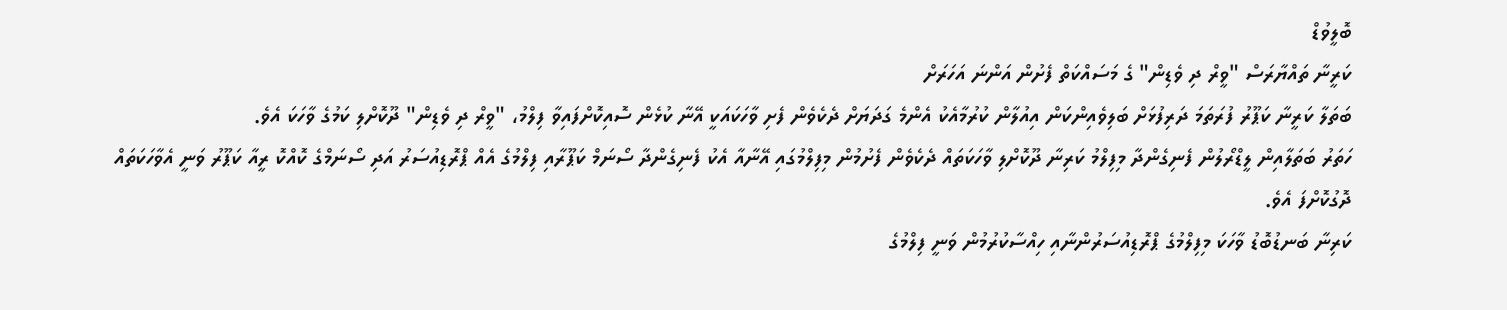ބޮލީވުޑް
ކަރީނާ ތައްޔާރަސް "ވީރް ދި ވެޑިން" ގެ މަސައްކަތް ފެށުން އަންނަ އަހަރަށް
ބަތަލާ ކަރީނާ ކަޕޫރު ފުރަތަމަ ދަރިފުޅަށް ބަލިވެއިންކަން އިއުލާން ކުރުމާއެކު އެންމެ ގަދަޔަށް ދެކެވެން ފެށި ވާހަކައަކީ އޭނާ ކުޅެން ސޮއިކޮށްފައިވާ ފިލްމު، "ވީރް ދި ވެޑިން" ދޫކޮށްލި ކަމުގެ ވާހަކަ އެވެ.
ހަތަރު ބަތަލާއިން ލީޑްރޯލުން ފެނިގެންދާ މިފިލްމު ކަރިނާ ދޫކޮށްލި ވާހަކަތައް ދެކެވެން ފެށުމުން މިފިލްމުގައި އޭނާއާ އެކު ފެނިގެންދާ ސޯނަމް ކަޕޫރާއި ފިލްމުގެ އެއް ޕްރޮޑިއުސަރު އަދި ސޯނަމްގެ ކޮއްކޮ ރީއާ ކަޕޫރު ވަނީ އެވާހަކަތައް ދޮގުކޮށްފަ އެވެ.
ކަރިނާ ބަނޑުބޮޑު ވާހަކަ މިފިލްމުގެ ޕްރޮޑިއުސަރުންނާއި ހިއްސާކުރުމުން ވަނީ ފިލްމުގެ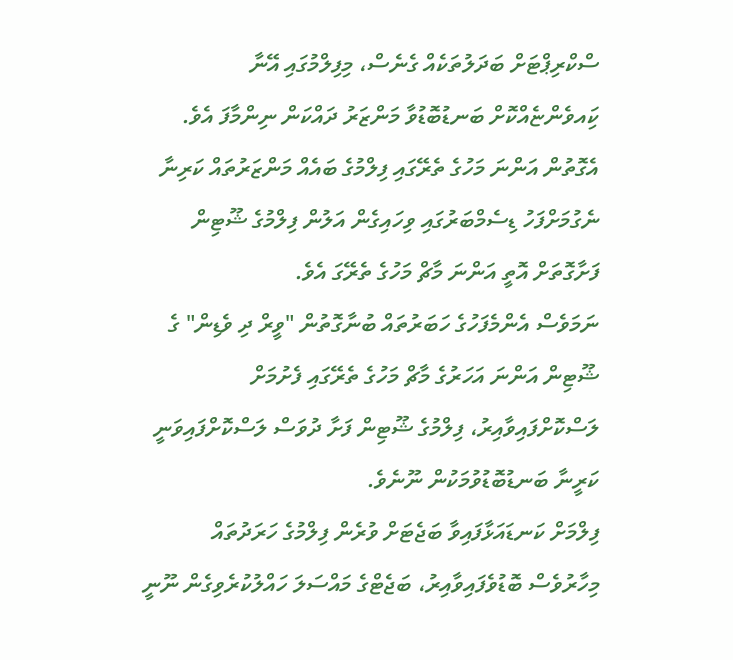ސްކްރިޕްޓަށް ބަދަލުތަކެއް ގެނެސް، މިފިލްމުގައި އޭނާ ކަިއވެންޏެއްކޮށް ބަނޑުބޮޑުވާ މަންޒަރު ދައްކަން ނިންމާފަ އެވެ. އެގޮތުން އަންނަ މަހުގެ ތެރޭގައި ފިލްމުގެ ބައެއް މަންޒަރުތައް ކަރިނާ ނެގުމަށްފަހު ޑިސެމްބަރުގައި ވިހައިގެން އަލުން ފިލްމުގެ ޝޫޓިން ފަށާގޮތަށް އޮތީ އަންނަ މާޗް މަހުގެ ތެރޭގަ އެވެ.
ނަމަވެސް އެންމެފަހުގެ ހަބަރުތައް ބުނާގޮތުން "ވީރް ދި ވެޑިން" ގެ ޝޫޓިން އަންނަ އަހަރުގެ މާޗް މަހުގެ ތެރޭގައި ފެށުމަށް ލަސްކޮށްފައިވާއިރު، ފިލްމުގެ ޝޫޓިން ފަށާ ދުވަސް ލަސްކޮށްފައިވަނީ ކަރީނާ ބަނޑުބޮޑުވުމަކުން ނޫނެވެ.
ފިލްމަށް ކަނޑައަޅާފައިވާ ބަޖެޓަށް ވުރެން ފިލްމުގެ ހަރަދުތައް މިހާރުވެސް ބޮޑުވެފައިވާއިރު، ބަޖެޓްގެ މައްސަލަ ހައްލުކުރެވިގެން ނޫނީ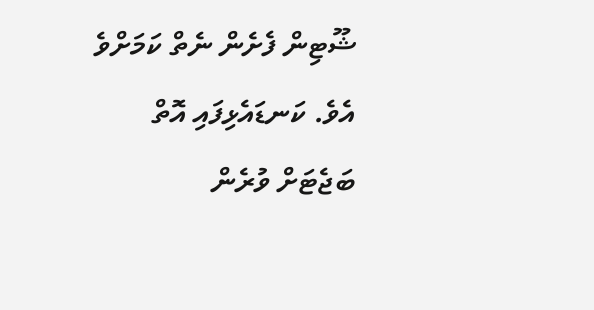ޝޫޓިން ފެށެން ނެތް ކަމަށްވެ އެވެ. ކަނޑައެޅިފައި އޮތް ބަޖެޓަށް ވުރެން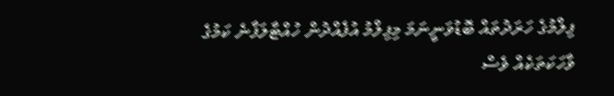ފިލްމުގެ ހަރަދުތައް ބޮޑުވަނީނަމަ މިފިލްމު އުފެއްދުން ހުއްޓާލަފާނެ ކަމުގެ ވާހަކަތަކެއް ވެސް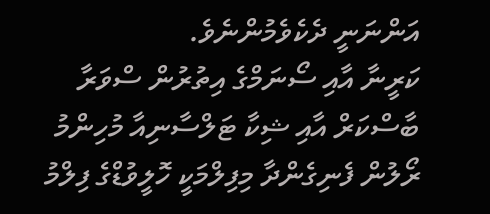އަންނަނީ ދެކެވެމުންނެވެ.
ކަރީނާ އާއި ސޯނަމްގެ އިތުރުން ސްވަރާ ބާސްކަރް އާއި ޝިކާ ޓަލްސާނިއާ މުހިންމު ރޯލުން ފެނިގެންދާ މިފިލްމަކީ ހޮލީވުޑްގެ ފިލްމު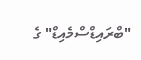"ބްރައިޑްސްމެއިޑް" ގެ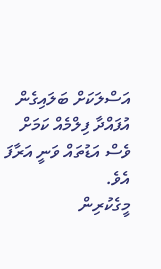އަސްލަކަށް ބަލައިގެން އުފައްދާ ފިލްމެއް ކަމަށް ވެސް އަޑުތައް ވަނީ އަރާފަ އެވެ.
މީގެކުރިން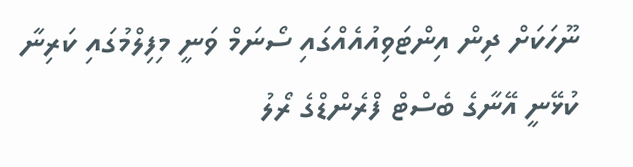ނޫހަކަށް ދިން އިންޓަވިއުއެއްގައި ސޯނަމް ވަނީ މިފިލްމުގައި ކަރިނާ ކުޅޭނީ އޭނާގެ ބެސްޓް ފްރެންޑްގެ ރޯލު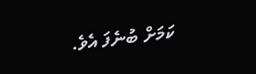ކަމަށް ބުނެފަ އެވެ.